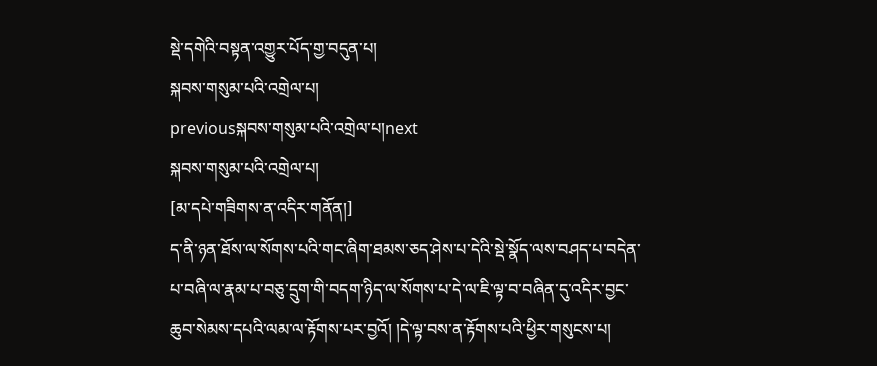སྡེ་དགེའི་བསྟན་འགྱུར་པོད་གྱ་བདུན་པ།
སྐབས་གསུམ་པའི་འགྲེལ་པ།
previousསྐབས་གསུམ་པའི་འགྲེལ་པ།next
སྐབས་གསུམ་པའི་འགྲེལ་པ།
[མ་དཔེ་གཟིགས་ན་འདིར་གནོན།]
ད་ནི་ཉན་ཐོས་ལ་སོགས་པའི་གང་ཞིག་ཐམས་ཅད་ཤེས་པ་དེའི་སྡེ་སྣོད་ལས་བཤད་པ་བདེན་པ་བཞི་ལ་རྣམ་པ་བཅུ་དྲུག་གི་བདག་ཉིད་ལ་སོགས་པ་དེ་ལ་ཇི་ལྟ་བ་བཞིན་དུ་འདིར་བྱང་ཆུབ་སེམས་དཔའི་ལམ་ལ་རྟོགས་པར་བྱའོ། །དེ་ལྟ་བས་ན་རྟོགས་པའི་ཕྱིར་གསུངས་པ།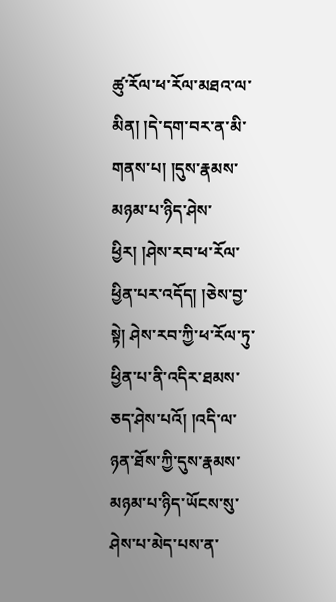ཚུ་རོལ་ཕ་རོལ་མཐའ་ལ་མིན། །དེ་དག་བར་ན་མི་གནས་པ། །དུས་རྣམས་མཉམ་པ་ཉིད་ཤེས་ཕྱིར། །ཤེས་རབ་ཕ་རོལ་ཕྱིན་པར་འདོད། །ཅེས་བྱ་སྟེ། ཤེས་རབ་ཀྱི་ཕ་རོལ་ཏུ་ཕྱིན་པ་ནི་འདིར་ཐམས་ཅད་ཤེས་པའོ། །འདི་ལ་ཉན་ཐོས་ཀྱི་དུས་རྣམས་མཉམ་པ་ཉིད་ཡོངས་སུ་ཤེས་པ་མེད་པས་ན་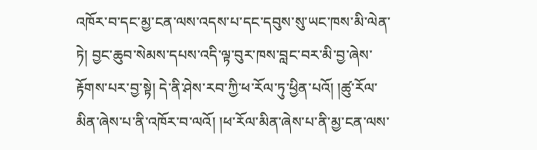འཁོར་བ་དང་མྱ་ངན་ལས་འདས་པ་དང་དབུས་སུ་ཡང་ཁས་མི་ལེན་ཏེ། བྱང་ཆུབ་སེམས་དཔས་འདི་ལྟ་བུར་ཁས་བླང་བར་མི་བྱ་ཞེས་རྟོགས་པར་བྱ་སྟེ། དེ་ནི་ཤེས་རབ་ཀྱི་ཕ་རོལ་ཏུ་ཕྱིན་པའོ། །ཚུ་རོལ་མིན་ཞེས་པ་ནི་འཁོར་བ་ལའོ། །ཕ་རོལ་མིན་ཞེས་པ་ནི་མྱ་ངན་ལས་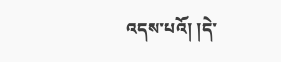འདས་པའོ། །དེ་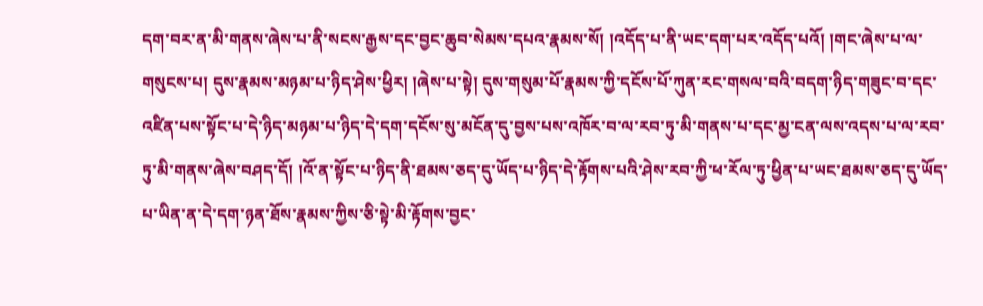དག་བར་ན་མི་གནས་ཞེས་པ་ནི་སངས་རྒྱས་དང་བྱང་ཆུབ་སེམས་དཔའ་རྣམས་སོ། །འདོད་པ་ནི་ཡང་དག་པར་འདོད་པའོ། །གང་ཞེས་པ་ལ་གསུངས་པ། དུས་རྣམས་མཉམ་པ་ཉིད་ཤེས་ཕྱིར། །ཞེས་པ་སྟེ། དུས་གསུམ་པོ་རྣམས་ཀྱི་དངོས་པོ་ཀུན་རང་གསལ་བའི་བདག་ཉིད་གཟུང་བ་དང་འཛིན་པས་སྟོང་པ་དེ་ཉིད་མཉམ་པ་ཉིད་དེ་དག་དངོས་སུ་མངོན་དུ་བྱས་པས་འཁོར་བ་ལ་རབ་ཏུ་མི་གནས་པ་དང་མྱ་ངན་ལས་འདས་པ་ལ་རབ་ཏུ་མི་གནས་ཞེས་བཤད་དོ། །འོ་ན་སྟོང་པ་ཉིད་ནི་ཐམས་ཅད་དུ་ཡོད་པ་ཉིད་དེ་རྟོགས་པའི་ཤེས་རབ་ཀྱི་ཕ་རོལ་ཏུ་ཕྱིན་པ་ཡང་ཐམས་ཅད་དུ་ཡོད་པ་ཡིན་ན་དེ་དག་ཉན་ཐོས་རྣམས་ཀྱིས་ཅི་སྟེ་མི་རྟོགས་བྱང་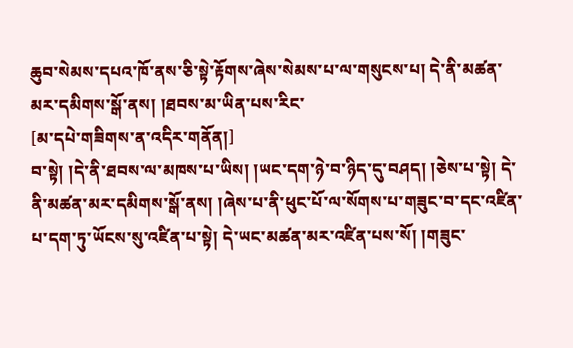ཆུབ་སེམས་དཔའ་ཁོ་ནས་ཅི་སྟེ་རྟོགས་ཞེས་སེམས་པ་ལ་གསུངས་པ། དེ་ནི་མཚན་མར་དམིགས་སྒོ་ནས། །ཐབས་མ་ཡིན་པས་རིང་
[མ་དཔེ་གཟིགས་ན་འདིར་གནོན།]
བ་སྟེ། །དེ་ནི་ཐབས་ལ་མཁས་པ་ཡིས། །ཡང་དག་ཉེ་བ་ཉིད་དུ་བཤད། །ཅེས་པ་སྟེ། དེ་ནི་མཚན་མར་དམིགས་སྒོ་ནས། །ཞེས་པ་ནི་ཕུང་པོ་ལ་སོགས་པ་གཟུང་བ་དང་འཛིན་པ་དག་ཏུ་ཡོངས་སུ་འཛིན་པ་སྟེ། དེ་ཡང་མཚན་མར་འཛིན་པས་སོ། །གཟུང་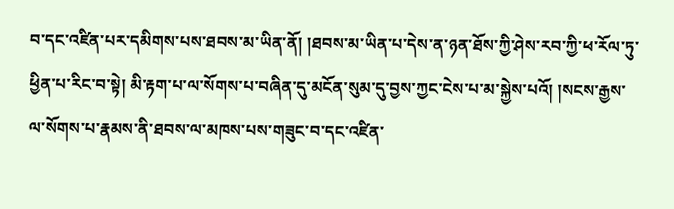བ་དང་འཛིན་པར་དམིགས་པས་ཐབས་མ་ཡིན་ནོ། །ཐབས་མ་ཡིན་པ་དེས་ན་ཉན་ཐོས་ཀྱི་ཤེས་རབ་ཀྱི་ཕ་རོལ་ཏུ་ཕྱིན་པ་རིང་བ་སྟེ། མི་རྟག་པ་ལ་སོགས་པ་བཞིན་དུ་མངོན་སུམ་དུ་བྱས་ཀྱང་ངེས་པ་མ་སྐྱེས་པའོ། །སངས་རྒྱས་ལ་སོགས་པ་རྣམས་ནི་ཐབས་ལ་མཁས་པས་གཟུང་བ་དང་འཛིན་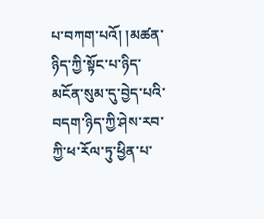པ་བཀག་པའོ། །མཚན་ཉིད་ཀྱི་སྟོང་པ་ཉིད་མངོན་སུམ་དུ་བྱེད་པའི་བདག་ཉིད་ཀྱི་ཤེས་རབ་ཀྱི་ཕ་རོལ་ཏུ་ཕྱིན་པ་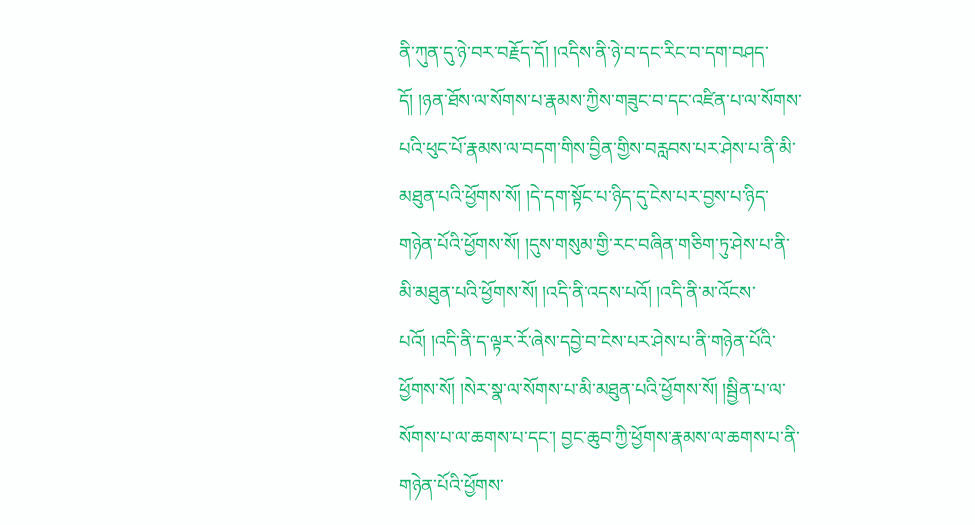ནི་ཀུན་དུ་ཉེ་བར་བརྗོད་དོ། །འདིས་ནི་ཉེ་བ་དང་རིང་བ་དག་བཤད་དོ། །ཉན་ཐོས་ལ་སོགས་པ་རྣམས་ཀྱིས་གཟུང་བ་དང་འཛིན་པ་ལ་སོགས་པའི་ཕུང་པོ་རྣམས་ལ་བདག་གིས་བྱིན་གྱིས་བརླབས་པར་ཤེས་པ་ནི་མི་མཐུན་པའི་ཕྱོགས་སོ། །དེ་དག་སྟོང་པ་ཉིད་དུ་ངེས་པར་བྱས་པ་ཉིད་གཉེན་པོའི་ཕྱོགས་སོ། །དུས་གསུམ་གྱི་རང་བཞིན་གཅིག་ཏུ་ཤེས་པ་ནི་མི་མཐུན་པའི་ཕྱོགས་སོ། །འདི་ནི་འདས་པའོ། །འདི་ནི་མ་འོངས་པའོ། །འདི་ནི་ད་ལྟར་རོ་ཞེས་དབྱེ་བ་ངེས་པར་ཤེས་པ་ནི་གཉེན་པོའི་ཕྱོགས་སོ། །སེར་སྣ་ལ་སོགས་པ་མི་མཐུན་པའི་ཕྱོགས་སོ། །སྦྱིན་པ་ལ་སོགས་པ་ལ་ཆགས་པ་དང་། བྱང་ཆུབ་ཀྱི་ཕྱོགས་རྣམས་ལ་ཆགས་པ་ནི་གཉེན་པོའི་ཕྱོགས་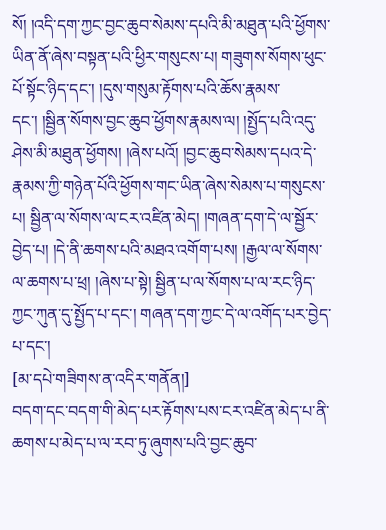སོ། །འདི་དག་ཀྱང་བྱང་ཆུབ་སེམས་དཔའི་མི་མཐུན་པའི་ཕྱོགས་ཡིན་ནོ་ཞེས་བསྟན་པའི་ཕྱིར་གསུངས་པ། གཟུགས་སོགས་ཕུང་པོ་སྟོང་ཉིད་དང་། །དུས་གསུམ་རྟོགས་པའི་ཆོས་རྣམས་དང་། །སྦྱིན་སོགས་བྱང་ཆུབ་ཕྱོགས་རྣམས་ལ། །སྤྱོད་པའི་འདུ་ཤེས་མི་མཐུན་ཕྱོགས། །ཞེས་པའོ། །བྱང་ཆུབ་སེམས་དཔའ་དེ་རྣམས་ཀྱི་གཉེན་པོའི་ཕྱོགས་གང་ཡིན་ཞེས་སེམས་པ་གསུངས་པ། སྦྱིན་ལ་སོགས་ལ་ངར་འཛིན་མེད། །གཞན་དག་དེ་ལ་སྦྱོར་བྱེད་པ། །དེ་ནི་ཆགས་པའི་མཐའ་འགོག་པས། །རྒྱལ་ལ་སོགས་ལ་ཆགས་པ་ཕྲ། །ཞེས་པ་སྟེ། སྦྱིན་པ་ལ་སོགས་པ་ལ་རང་ཉིད་ཀྱང་ཀུན་དུ་སྤྱོད་པ་དང་། གཞན་དག་ཀྱང་དེ་ལ་འགོད་པར་བྱེད་པ་དང་།
[མ་དཔེ་གཟིགས་ན་འདིར་གནོན།]
བདག་དང་བདག་གི་མེད་པར་རྟོགས་པས་ངར་འཛིན་མེད་པ་ནི་ཆགས་པ་མེད་པ་ལ་རབ་ཏུ་ཞུགས་པའི་བྱང་ཆུབ་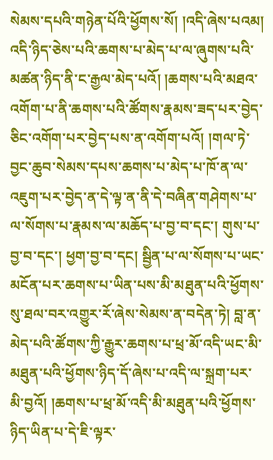སེམས་དཔའི་གཉེན་པོའི་ཕྱོགས་སོ། །འདི་ཞེས་པའམ། འདི་ཉིད་ཅེས་པའི་ཆགས་པ་མེད་པ་ལ་ཞུགས་པའི་མཚན་ཉིད་ནི་ང་རྒྱལ་མེད་པའོ། །ཆགས་པའི་མཐའ་འགོག་པ་ནི་ཆགས་པའི་ཚོགས་རྣམས་ཟད་པར་བྱེད་ཅིང་འགོག་པར་བྱེད་པས་ན་འགོག་པའོ། །གལ་ཏེ་བྱང་ཆུབ་སེམས་དཔས་ཆགས་པ་མེད་པ་ཁོ་ན་ལ་འཇུག་པར་བྱེད་ན་དེ་ལྟ་ན་ནི་དེ་བཞིན་གཤེགས་པ་ལ་སོགས་པ་རྣམས་ལ་མཆོད་པ་བྱ་བ་དང་། གུས་པ་བྱ་བ་དང་། ཕྱག་བྱ་བ་དང། སྦྱིན་པ་ལ་སོགས་པ་ཡང་མངོན་པར་ཆགས་པ་ཡིན་པས་མི་མཐུན་པའི་ཕྱོགས་སུ་ཐལ་བར་འགྱུར་རོ་ཞེས་སེམས་ན་བདེན་ཏེ། བླ་ན་མེད་པའི་ཚོགས་ཀྱི་རྒྱུར་ཆགས་པ་ཕྲ་མོ་འདི་ཡང་མི་མཐུན་པའི་ཕྱོགས་ཉིད་དོ་ཞེས་པ་འདི་ལ་སྐྲག་པར་མི་བྱའོ། །ཆགས་པ་ཕྲ་མོ་འདི་མི་མཐུན་པའི་ཕྱོགས་ཉིད་ཡིན་པ་དེ་ཇི་ལྟར་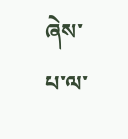ཞེས་པ་ལ་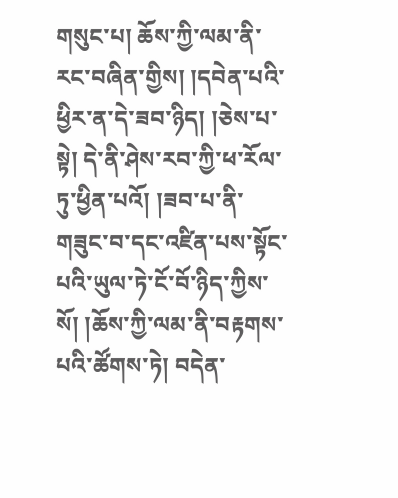གསུང་པ། ཆོས་ཀྱི་ལམ་ནི་རང་བཞིན་གྱིས། །དབེན་པའི་ཕྱིར་ན་དེ་ཟབ་ཉིད། །ཅེས་པ་སྟེ། དེ་ནི་ཤེས་རབ་ཀྱི་ཕ་རོལ་ཏུ་ཕྱིན་པའོ། །ཟབ་པ་ནི་གཟུང་བ་དང་འཛིན་པས་སྟོང་པའི་ཡུལ་ཏེ་ངོ་བོ་ཉིད་ཀྱིས་སོ། །ཆོས་ཀྱི་ལམ་ནི་བརྟགས་པའི་ཚོགས་ཏེ། བདེན་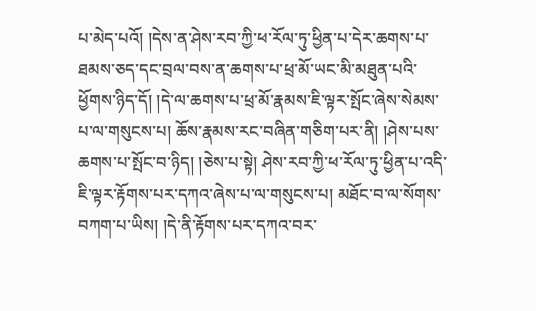པ་མེད་པའོ། །དེས་ན་ཤེས་རབ་ཀྱི་ཕ་རོལ་ཏུ་ཕྱིན་པ་དེར་ཆགས་པ་ཐམས་ཅད་དང་བྲལ་བས་ན་ཆགས་པ་ཕྲ་མོ་ཡང་མི་མཐུན་པའི་ཕྱོགས་ཉིད་དོ། །དེ་ལ་ཆགས་པ་ཕྲ་མོ་རྣམས་ཇི་ལྟར་སྤོང་ཞེས་སེམས་པ་ལ་གསུངས་པ། ཆོས་རྣམས་རང་བཞིན་གཅིག་པར་ནི། །ཤེས་པས་ཆགས་པ་སྤོང་བ་ཉིད། །ཅེས་པ་སྟེ། ཤེས་རབ་ཀྱི་ཕ་རོལ་ཏུ་ཕྱིན་པ་འདི་ཇི་ལྟར་རྟོགས་པར་དཀའ་ཞེས་པ་ལ་གསུངས་པ། མཐོང་བ་ལ་སོགས་བཀག་པ་ཡིས། །དེ་ནི་རྟོགས་པར་དཀའ་བར་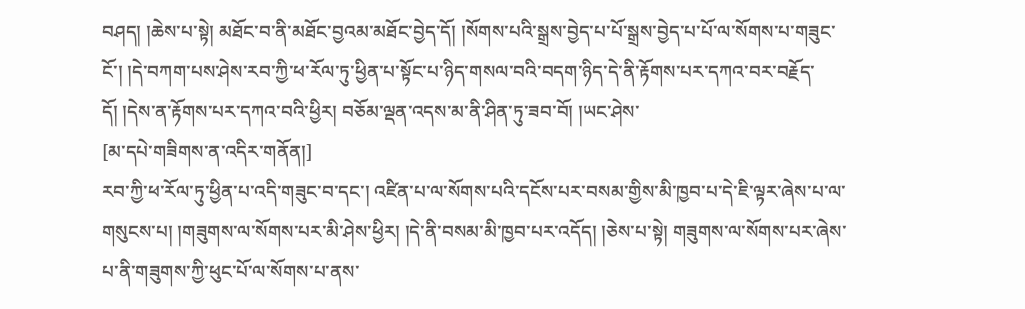བཤད། །ཆེས་པ་སྟེ། མཐོང་བ་ནི་མཐོང་བྱའམ་མཐོང་བྱེད་དོ། །སོགས་པའི་སྒྲས་བྱེད་པ་པོ་སྒྲས་བྱེད་པ་པོ་ལ་སོགས་པ་གཟུང་ངོ་། །དེ་བཀག་པས་ཤེས་རབ་ཀྱི་ཕ་རོལ་ཏུ་ཕྱིན་པ་སྟོང་པ་ཉིད་གསལ་བའི་བདག་ཉིད་དེ་ནི་རྟོགས་པར་དཀའ་བར་བརྗོད་དོ། །དེས་ན་རྟོགས་པར་དཀའ་བའི་ཕྱིར། བཅོམ་ལྡན་འདས་མ་ནི་ཤིན་ཏུ་ཟབ་བོ། །ཡང་ཤེས་
[མ་དཔེ་གཟིགས་ན་འདིར་གནོན།]
རབ་ཀྱི་ཕ་རོལ་ཏུ་ཕྱིན་པ་འདི་གཟུང་བ་དང་། འཛིན་པ་ལ་སོགས་པའི་དངོས་པར་བསམ་གྱིས་མི་ཁྱབ་པ་དེ་ཇི་ལྟར་ཞེས་པ་ལ་གསུངས་པ། །གཟུགས་ལ་སོགས་པར་མི་ཤེས་ཕྱིར། །དེ་ནི་བསམ་མི་ཁྱབ་པར་འདོད། །ཅེས་པ་སྟེ། གཟུགས་ལ་སོགས་པར་ཞེས་པ་ནི་གཟུགས་ཀྱི་ཕུང་པོ་ལ་སོགས་པ་ནས་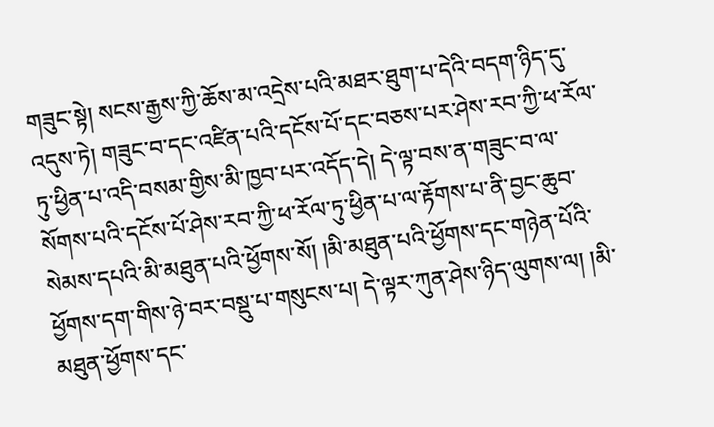གཟུང་སྟེ། སངས་རྒྱས་ཀྱི་ཆོས་མ་འདྲེས་པའི་མཐར་ཐུག་པ་དེའི་བདག་ཉིད་དུ་འདུས་ཏེ། གཟུང་བ་དང་འཛིན་པའི་དངོས་པོ་དང་བཅས་པར་ཤེས་རབ་ཀྱི་ཕ་རོལ་ཏུ་ཕྱིན་པ་འདི་བསམ་གྱིས་མི་ཁྱབ་པར་འདོད་དེ། དེ་ལྟ་བས་ན་གཟུང་བ་ལ་སོགས་པའི་དངོས་པོ་ཤེས་རབ་ཀྱི་ཕ་རོལ་ཏུ་ཕྱིན་པ་ལ་རྟོགས་པ་ནི་བྱང་ཆུབ་སེམས་དཔའི་མི་མཐུན་པའི་ཕྱོགས་སོ། །མི་མཐུན་པའི་ཕྱོགས་དང་གཉེན་པོའི་ཕྱོགས་དག་གིས་ཉེ་བར་བསྡུ་པ་གསུངས་པ། དེ་ལྟར་ཀུན་ཤེས་ཉིད་ལུགས་ལ། །མི་མཐུན་ཕྱོགས་དང་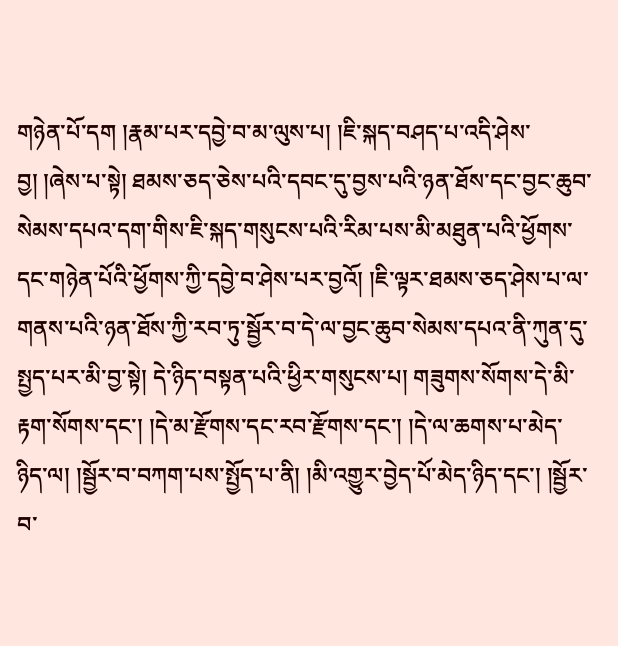གཉེན་པོ་དག །རྣམ་པར་དབྱེ་བ་མ་ལུས་པ། །ཇི་སྐད་བཤད་པ་འདི་ཤེས་བྱ། །ཞེས་པ་སྟེ། ཐམས་ཅད་ཅེས་པའི་དབང་དུ་བྱས་པའི་ཉན་ཐོས་དང་བྱང་ཆུབ་སེམས་དཔའ་དག་གིས་ཇི་སྐད་གསུངས་པའི་རིམ་པས་མི་མཐུན་པའི་ཕྱོགས་དང་གཉེན་པོའི་ཕྱོགས་ཀྱི་དབྱེ་བ་ཤེས་པར་བྱའོ། །ཇི་ལྟར་ཐམས་ཅད་ཤེས་པ་ལ་གནས་པའི་ཉན་ཐོས་ཀྱི་རབ་ཏུ་སྦྱོར་བ་དེ་ལ་བྱང་ཆུབ་སེམས་དཔའ་ནི་ཀུན་དུ་སྤྱད་པར་མི་བྱ་སྟེ། དེ་ཉིད་བསྟན་པའི་ཕྱིར་གསུངས་པ། གཟུགས་སོགས་དེ་མི་རྟག་སོགས་དང་། །དེ་མ་རྫོགས་དང་རབ་རྫོགས་དང་། །དེ་ལ་ཆགས་པ་མེད་ཉིད་ལ། །སྦྱོར་བ་བཀག་པས་སྤྱོད་པ་ནི། །མི་འགྱུར་བྱེད་པོ་མེད་ཉིད་དང་། །སྦྱོར་བ་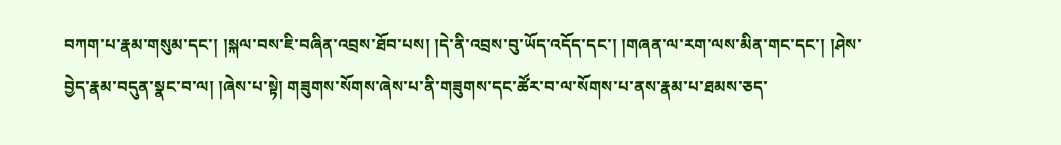བཀག་པ་རྣམ་གསུམ་དང་། །སྐལ་བས་ཇི་བཞིན་འབྲས་ཐོབ་པས། །དེ་ནི་འབྲས་བུ་ཡོད་འདོད་དང་། །གཞན་ལ་རག་ལས་མིན་གང་དང་། །ཤེས་བྱེད་རྣམ་བདུན་སྣང་བ་ལ། །ཞེས་པ་སྟེ། གཟུགས་སོགས་ཞེས་པ་ནི་གཟུགས་དང་ཚོར་བ་ལ་སོགས་པ་ནས་རྣམ་པ་ཐམས་ཅད་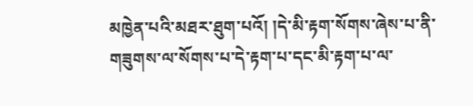མཁྱེན་པའི་མཐར་ཐུག་པའོ། །དེ་མི་རྟག་སོགས་ཞེས་པ་ནི་གཟུགས་ལ་སོགས་པ་དེ་རྟག་པ་དང་མི་རྟག་པ་ལ་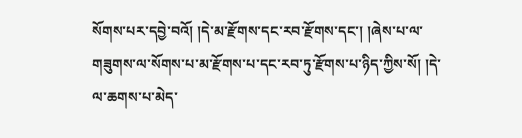སོགས་པར་དབྱེ་བའོ། །དེ་མ་རྫོགས་དང་རབ་རྫོགས་དང་། །ཞེས་པ་ལ་གཟུགས་ལ་སོགས་པ་མ་རྫོགས་པ་དང་རབ་ཏུ་རྫོགས་པ་ཉིད་ཀྱིས་སོ། །དེ་ལ་ཆགས་པ་མེད་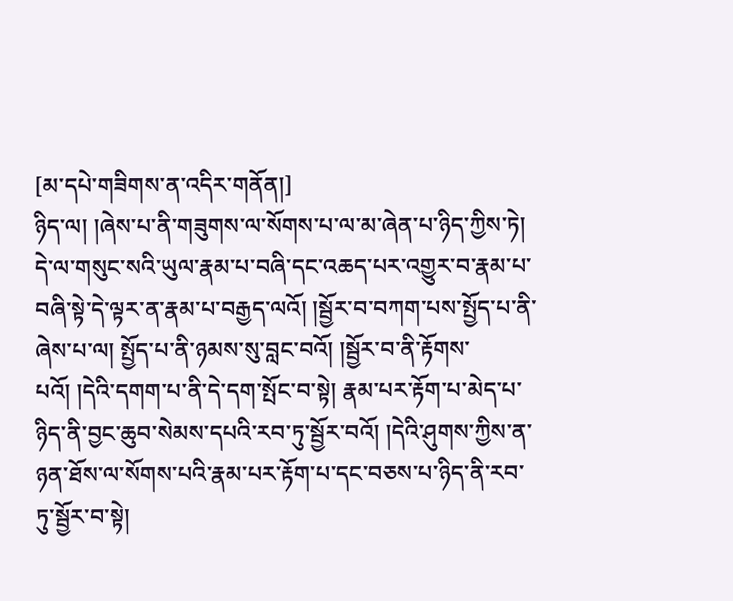[མ་དཔེ་གཟིགས་ན་འདིར་གནོན།]
ཉིད་ལ། །ཞེས་པ་ནི་གཟུགས་ལ་སོགས་པ་ལ་མ་ཞེན་པ་ཉིད་ཀྱིས་ཏེ། དེ་ལ་གསུང་སའི་ཡུལ་རྣམ་པ་བཞི་དང་འཆད་པར་འགྱུར་བ་རྣམ་པ་བཞི་སྟེ་དེ་ལྟར་ན་རྣམ་པ་བརྒྱད་ལའོ། །སྦྱོར་བ་བཀག་པས་སྤྱོད་པ་ནི་ཞེས་པ་ལ། སྤྱོད་པ་ནི་ཉམས་སུ་བླང་བའོ། །སྦྱོར་བ་ནི་རྟོགས་པའོ། །དེའི་དགག་པ་ནི་དེ་དག་སྤོང་བ་སྟེ། རྣམ་པར་རྟོག་པ་མེད་པ་ཉིད་ནི་བྱང་ཆུབ་སེམས་དཔའི་རབ་ཏུ་སྦྱོར་བའོ། །དེའི་ཤུགས་ཀྱིས་ན་ཉན་ཐོས་ལ་སོགས་པའི་རྣམ་པར་རྟོག་པ་དང་བཅས་པ་ཉིད་ནི་རབ་ཏུ་སྦྱོར་བ་སྟེ།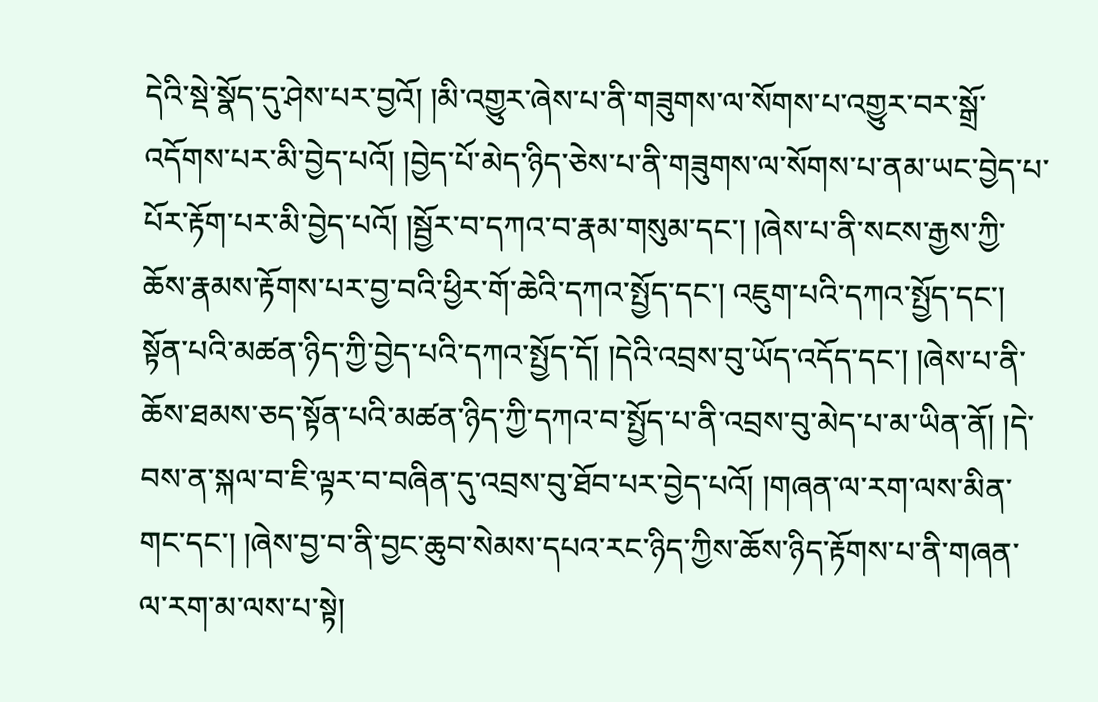དེའི་སྡེ་སྣོད་དུ་ཤེས་པར་བྱའོ། །མི་འགྱུར་ཞེས་པ་ནི་གཟུགས་ལ་སོགས་པ་འགྱུར་བར་སྒྲོ་འདོགས་པར་མི་བྱེད་པའོ། །བྱེད་པོ་མེད་ཉིད་ཅེས་པ་ནི་གཟུགས་ལ་སོགས་པ་ནམ་ཡང་བྱེད་པ་པོར་རྟོག་པར་མི་བྱེད་པའོ། །སྦྱོར་བ་དཀའ་བ་རྣམ་གསུམ་དང་། །ཞེས་པ་ནི་སངས་རྒྱས་ཀྱི་ཆོས་རྣམས་རྟོགས་པར་བྱ་བའི་ཕྱིར་གོ་ཆེའི་དཀའ་སྤྱོད་དང་། འཇུག་པའི་དཀའ་སྤྱོད་དང་། སྟོན་པའི་མཚན་ཉིད་ཀྱི་བྱེད་པའི་དཀའ་སྤྱོད་དོ། །དེའི་འབྲས་བུ་ཡོད་འདོད་དང་། །ཞེས་པ་ནི་ཆོས་ཐམས་ཅད་སྟོན་པའི་མཚན་ཉིད་ཀྱི་དཀའ་བ་སྤྱོད་པ་ནི་འབྲས་བུ་མེད་པ་མ་ཡིན་ནོ། །དེ་བས་ན་སྐལ་བ་ཇི་ལྟར་བ་བཞིན་དུ་འབྲས་བུ་ཐོབ་པར་བྱེད་པའོ། །གཞན་ལ་རག་ལས་མིན་གང་དང་། །ཞེས་བྱ་བ་ནི་བྱང་ཆུབ་སེམས་དཔའ་རང་ཉིད་ཀྱིས་ཆོས་ཉིད་རྟོགས་པ་ནི་གཞན་ལ་རག་མ་ལས་པ་སྟེ།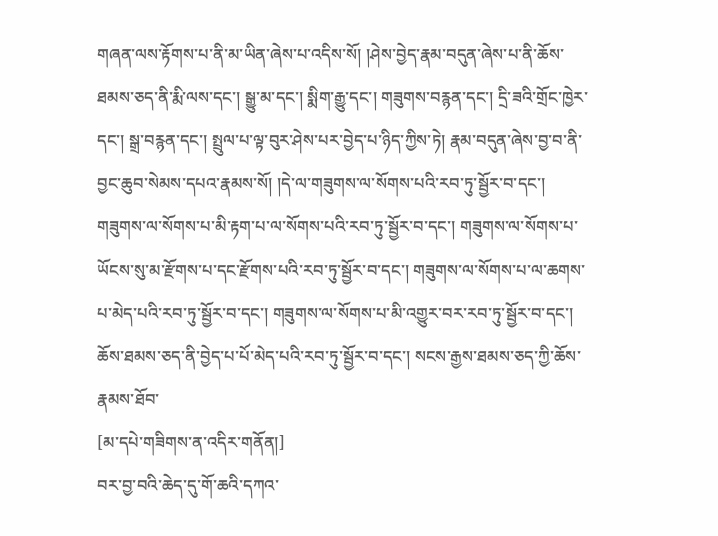གཞན་ལས་རྟོགས་པ་ནི་མ་ཡིན་ཞེས་པ་འདིས་སོ། །ཤེས་བྱེད་རྣམ་བདུན་ཞེས་པ་ནི་ཆོས་ཐམས་ཅད་ནི་རྨི་ལས་དང་། སྒྱུ་མ་དང་། སྨིག་རྒྱུ་དང་། གཟུགས་བརྙན་དང་། དྲི་ཟའི་གྲོང་ཁྱེར་དང་། སྒྲ་བརྙན་དང་། སྤྲུལ་པ་ལྟ་བུར་ཤེས་པར་བྱེད་པ་ཉིད་ཀྱིས་ཏེ། རྣམ་བདུན་ཞེས་བྱ་བ་ནི་བྱང་ཆུབ་སེམས་དཔའ་རྣམས་སོ། །དེ་ལ་གཟུགས་ལ་སོགས་པའི་རབ་ཏུ་སྦྱོར་བ་དང་། གཟུགས་ལ་སོགས་པ་མི་རྟག་པ་ལ་སོགས་པའི་རབ་ཏུ་སྦྱོར་བ་དང་། གཟུགས་ལ་སོགས་པ་ཡོངས་སུ་མ་རྫོགས་པ་དང་རྫོགས་པའི་རབ་ཏུ་སྦྱོར་བ་དང་། གཟུགས་ལ་སོགས་པ་ལ་ཆགས་པ་མེད་པའི་རབ་ཏུ་སྦྱོར་བ་དང་། གཟུགས་ལ་སོགས་པ་མི་འགྱུར་བར་རབ་ཏུ་སྦྱོར་བ་དང་། ཆོས་ཐམས་ཅད་ནི་བྱེད་པ་པོ་མེད་པའི་རབ་ཏུ་སྦྱོར་བ་དང་། སངས་རྒྱས་ཐམས་ཅད་ཀྱི་ཆོས་རྣམས་ཐོབ་
[མ་དཔེ་གཟིགས་ན་འདིར་གནོན།]
བར་བྱ་བའི་ཆེད་དུ་གོ་ཆའི་དཀའ་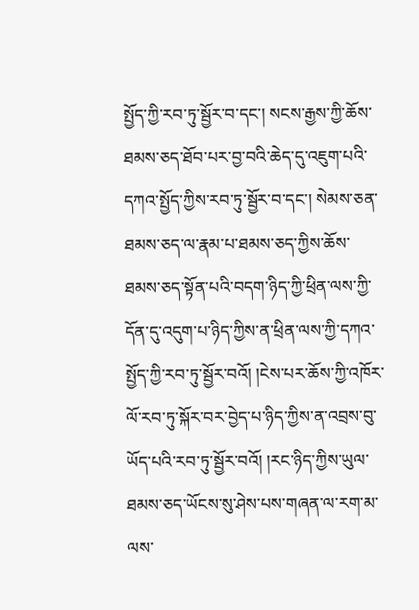སྤྱོད་ཀྱི་རབ་ཏུ་སྦྱོར་བ་དང་། སངས་རྒྱས་ཀྱི་ཆོས་ཐམས་ཅད་ཐོབ་པར་བྱ་བའི་ཆེད་དུ་འཇུག་པའི་དཀའ་སྤྱོད་ཀྱིས་རབ་ཏུ་སྦྱོར་བ་དང་། སེམས་ཅན་ཐམས་ཅད་ལ་རྣམ་པ་ཐམས་ཅད་ཀྱིས་ཆོས་ཐམས་ཅད་སྟོན་པའི་བདག་ཉིད་ཀྱི་ཕྲིན་ལས་ཀྱི་དོན་དུ་འདུག་པ་ཉིད་ཀྱིས་ན་ཕྲིན་ལས་ཀྱི་དཀའ་སྤྱོད་ཀྱི་རབ་ཏུ་སྦྱོར་བའོ། །ངེས་པར་ཆོས་ཀྱི་འཁོར་ལོ་རབ་ཏུ་སྐོར་བར་བྱེད་པ་ཉིད་ཀྱིས་ན་འབྲས་བུ་ཡོད་པའི་རབ་ཏུ་སྦྱོར་བའོ། །རང་ཉིད་ཀྱིས་ཡུལ་ཐམས་ཅད་ཡོངས་སུ་ཤེས་པས་གཞན་ལ་རག་མ་ལས་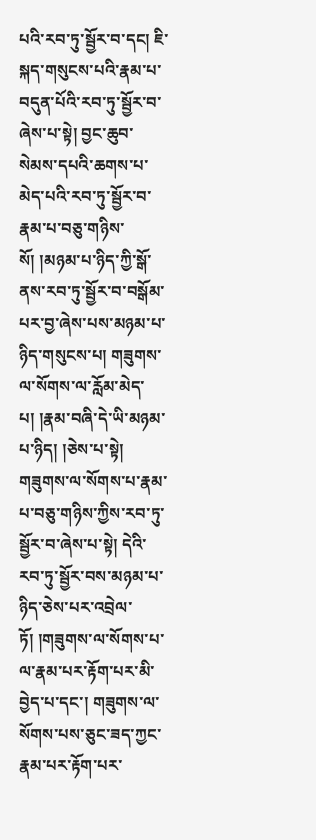པའི་རབ་ཏུ་སྦྱོར་བ་དང། ཇི་སྐད་གསུངས་པའི་རྣམ་པ་བདུན་པོའི་རབ་ཏུ་སྦྱོར་བ་ཞེས་པ་སྟེ། བྱང་ཆུབ་སེམས་དཔའི་ཆགས་པ་མེད་པའི་རབ་ཏུ་སྦྱོར་བ་རྣམ་པ་བཅུ་གཉིས་སོ། །མཉམ་པ་ཉིད་ཀྱི་སྒོ་ནས་རབ་ཏུ་སྦྱོར་བ་བསྒོམ་པར་བྱ་ཞེས་པས་མཉམ་པ་ཉིད་གསུངས་པ། གཟུགས་ལ་སོགས་ལ་རློམ་མེད་པ། །རྣམ་བཞི་དེ་ཡི་མཉམ་པ་ཉིད། །ཅེས་པ་སྟེ། གཟུགས་ལ་སོགས་པ་རྣམ་པ་བཅུ་གཉིས་ཀྱིས་རབ་ཏུ་སྦྱོར་བ་ཞེས་པ་སྟེ། དེའི་རབ་ཏུ་སྦྱོར་བས་མཉམ་པ་ཉིད་ཅེས་པར་འབྲེལ་ཏོ། །གཟུགས་ལ་སོགས་པ་ལ་རྣམ་པར་རྟོག་པར་མི་བྱེད་པ་དང་། གཟུགས་ལ་སོགས་པས་ཅུང་ཟད་ཀྱང་རྣམ་པར་རྟོག་པར་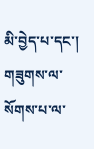མི་བྱེད་པ་དང་། གཟུགས་ལ་སོགས་པ་ལ་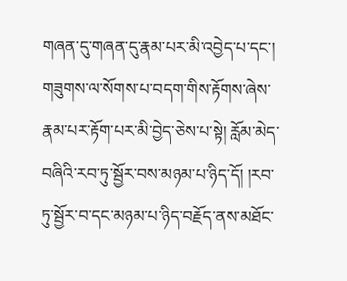གཞན་དུ་གཞན་དུ་རྣམ་པར་མི་འབྱེད་པ་དང་། གཟུགས་ལ་སོགས་པ་བདག་གིས་རྟོགས་ཞེས་རྣམ་པར་རྟོག་པར་མི་བྱེད་ཅེས་པ་སྟེ། རློམ་མེད་བཞིའི་རབ་ཏུ་སྦྱོར་བས་མཉམ་པ་ཉིད་དོ། །རབ་ཏུ་སྦྱོར་བ་དང་མཉམ་པ་ཉིད་བརྗོད་ནས་མཐོང་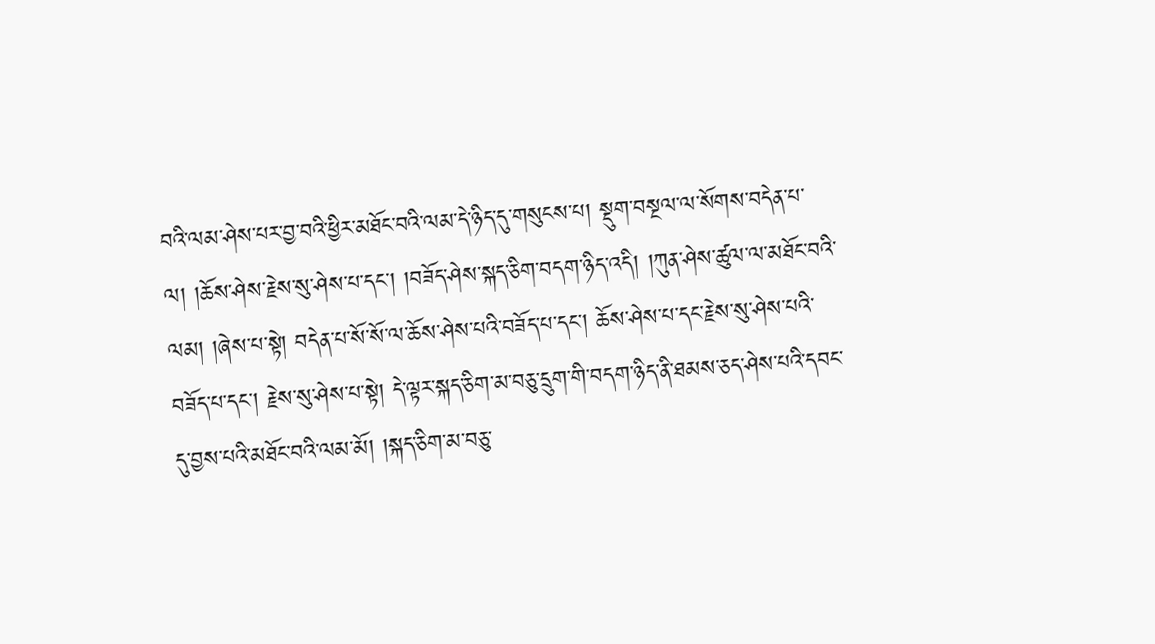བའི་ལམ་ཤེས་པར་བྱ་བའི་ཕྱིར་མཐོང་བའི་ལམ་དེ་ཉིད་དུ་གསུངས་པ། སྡུག་བསྔལ་ལ་སོགས་བདེན་པ་ལ། །ཆོས་ཤེས་རྗེས་སུ་ཤེས་པ་དང་། །བཟོད་ཤེས་སྐད་ཅིག་བདག་ཉིད་འདི། །ཀུན་ཤེས་ཚུལ་ལ་མཐོང་བའི་ལམ། །ཞེས་པ་སྟེ། བདེན་པ་སོ་སོ་ལ་ཆོས་ཤེས་པའི་བཟོད་པ་དང་། ཆོས་ཤེས་པ་དང་རྗེས་སུ་ཤེས་པའི་བཟོད་པ་དང་། རྗེས་སུ་ཤེས་པ་སྟེ། དེ་ལྟར་སྐད་ཅིག་མ་བཅུ་དྲུག་གི་བདག་ཉིད་ནི་ཐམས་ཅད་ཤེས་པའི་དབང་དུ་བྱས་པའི་མཐོང་བའི་ལམ་མོ། །སྐད་ཅིག་མ་བཅུ་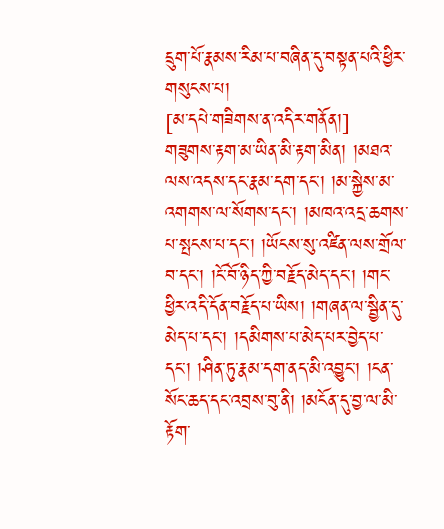དྲུག་པོ་རྣམས་རིམ་པ་བཞིན་དུ་བསྟན་པའི་ཕྱིར་གསུངས་པ།
[མ་དཔེ་གཟིགས་ན་འདིར་གནོན།]
གཟུགས་རྟག་མ་ཡིན་མི་རྟག་མིན། །མཐའ་ལས་འདས་དང་རྣམ་དག་དང་། །མ་སྐྱེས་མ་འགགས་ལ་སོགས་དང་། །མཁའ་འདྲ་ཆགས་པ་སྤངས་པ་དང་། །ཡོངས་སུ་འཛིན་ལས་གྲོལ་བ་དང་། །ངོ་བོ་ཉིད་ཀྱི་བརྗོད་མེད་དང་། །གང་ཕྱིར་འདི་དོན་བརྗོད་པ་ཡིས། །གཞན་ལ་སྦྱིན་དུ་མེད་པ་དང་། །དམིགས་པ་མེད་པར་བྱེད་པ་དང་། །ཤིན་ཏུ་རྣམ་དག་ནད་མི་འབྱུང་། །ངན་སོང་ཆད་དང་འབྲས་བུ་ནི། །མངོན་དུ་བྱ་ལ་མི་རྟོག་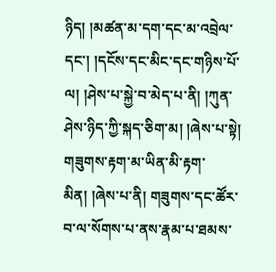ཉིད། །མཚན་མ་དག་དང་མ་འབྲེལ་དང་། །དངོས་དང་མིང་དང་གཉིས་པོ་ལ། །ཤེས་པ་སྐྱེ་བ་མེད་པ་ནི། །ཀུན་ཤེས་ཉིད་ཀྱི་སྐད་ཅིག་མ། །ཞེས་པ་སྟེ། གཟུགས་རྟག་མ་ཡིན་མི་རྟག་མིན། །ཞེས་པ་ནི། གཟུགས་དང་ཚོར་བ་ལ་སོགས་པ་ནས་རྣམ་པ་ཐམས་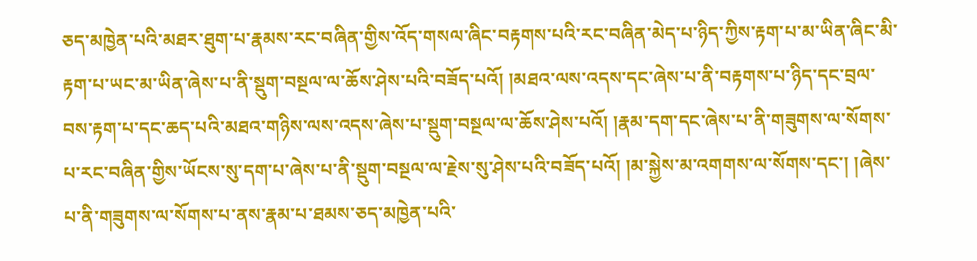ཅད་མཁྱེན་པའི་མཐར་ཐུག་པ་རྣམས་རང་བཞིན་གྱིས་འོད་གསལ་ཞིང་བརྟགས་པའི་རང་བཞིན་མེད་པ་ཉིད་ཀྱིས་རྟག་པ་མ་ཡིན་ཞིང་མི་རྟག་པ་ཡང་མ་ཡིན་ཞེས་པ་ནི་སྡུག་བསྔལ་ལ་ཆོས་ཤེས་པའི་བཟོད་པའོ། །མཐའ་ལས་འདས་དང་ཞེས་པ་ནི་བརྟགས་པ་ཉིད་དང་བྲལ་བས་རྟག་པ་དང་ཆད་པའི་མཐའ་གཉིས་ལས་འདས་ཞེས་པ་སྡུག་བསྔལ་ལ་ཆོས་ཤེས་པའོ། །རྣམ་དག་དང་ཞེས་པ་ནི་གཟུགས་ལ་སོགས་པ་རང་བཞིན་གྱིས་ཡོངས་སུ་དག་པ་ཞེས་པ་ནི་སྡུག་བསྔལ་ལ་རྗེས་སུ་ཤེས་པའི་བཟོད་པའོ། །མ་སྐྱེས་མ་འགགས་ལ་སོགས་དང་། །ཞེས་པ་ནི་གཟུགས་ལ་སོགས་པ་ནས་རྣམ་པ་ཐམས་ཅད་མཁྱེན་པའི་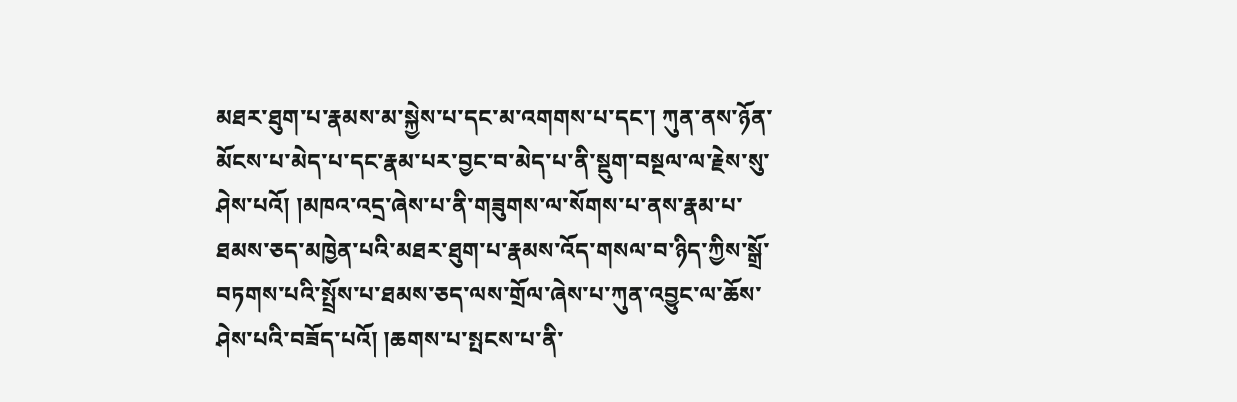མཐར་ཐུག་པ་རྣམས་མ་སྐྱེས་པ་དང་མ་འགགས་པ་དང་། ཀུན་ནས་ཉོན་མོངས་པ་མེད་པ་དང་རྣམ་པར་བྱང་བ་མེད་པ་ནི་སྡུག་བསྔལ་ལ་རྗེས་སུ་ཤེས་པའོ། །མཁའ་འདྲ་ཞེས་པ་ནི་གཟུགས་ལ་སོགས་པ་ནས་རྣམ་པ་ཐམས་ཅད་མཁྱེན་པའི་མཐར་ཐུག་པ་རྣམས་འོད་གསལ་བ་ཉིད་ཀྱིས་སྒྲོ་བཏགས་པའི་སྤྲོས་པ་ཐམས་ཅད་ལས་གྲོལ་ཞེས་པ་ཀུན་འབྱུང་ལ་ཆོས་ཤེས་པའི་བཟོད་པའོ། །ཆགས་པ་སྤངས་པ་ནི་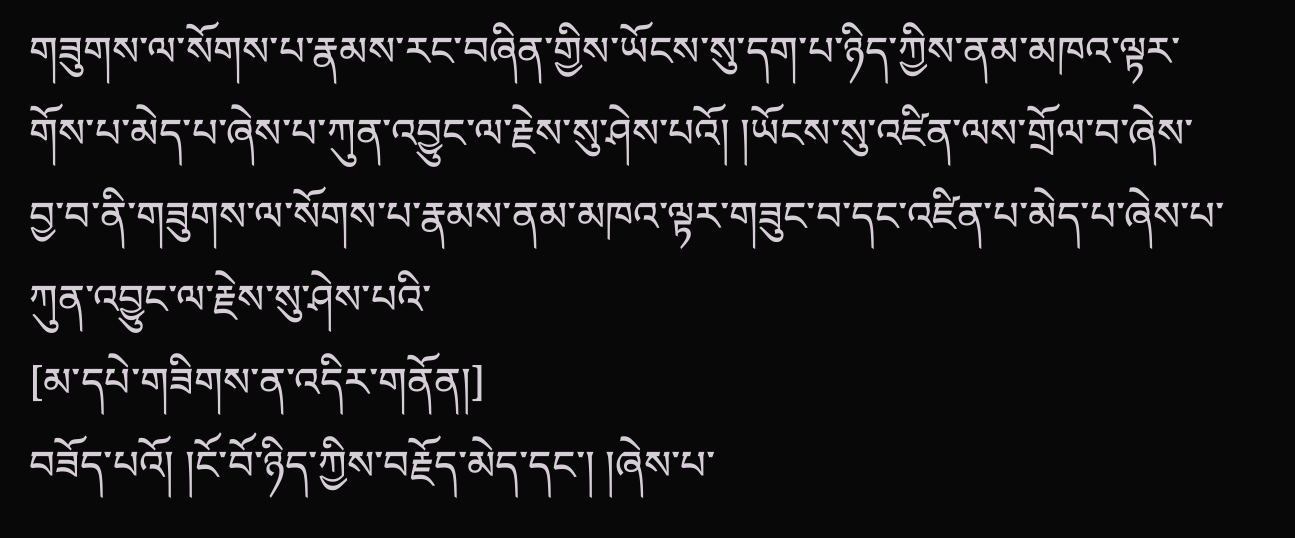གཟུགས་ལ་སོགས་པ་རྣམས་རང་བཞིན་གྱིས་ཡོངས་སུ་དག་པ་ཉིད་ཀྱིས་ནམ་མཁའ་ལྟར་གོས་པ་མེད་པ་ཞེས་པ་ཀུན་འབྱུང་ལ་རྗེས་སུ་ཤེས་པའོ། །ཡོངས་སུ་འཛིན་ལས་གྲོལ་བ་ཞེས་བྱ་བ་ནི་གཟུགས་ལ་སོགས་པ་རྣམས་ནམ་མཁའ་ལྟར་གཟུང་བ་དང་འཛིན་པ་མེད་པ་ཞེས་པ་ཀུན་འབྱུང་ལ་རྗེས་སུ་ཤེས་པའི་
[མ་དཔེ་གཟིགས་ན་འདིར་གནོན།]
བཟོད་པའོ། །ངོ་བོ་ཉིད་ཀྱིས་བརྗོད་མེད་དང་། །ཞེས་པ་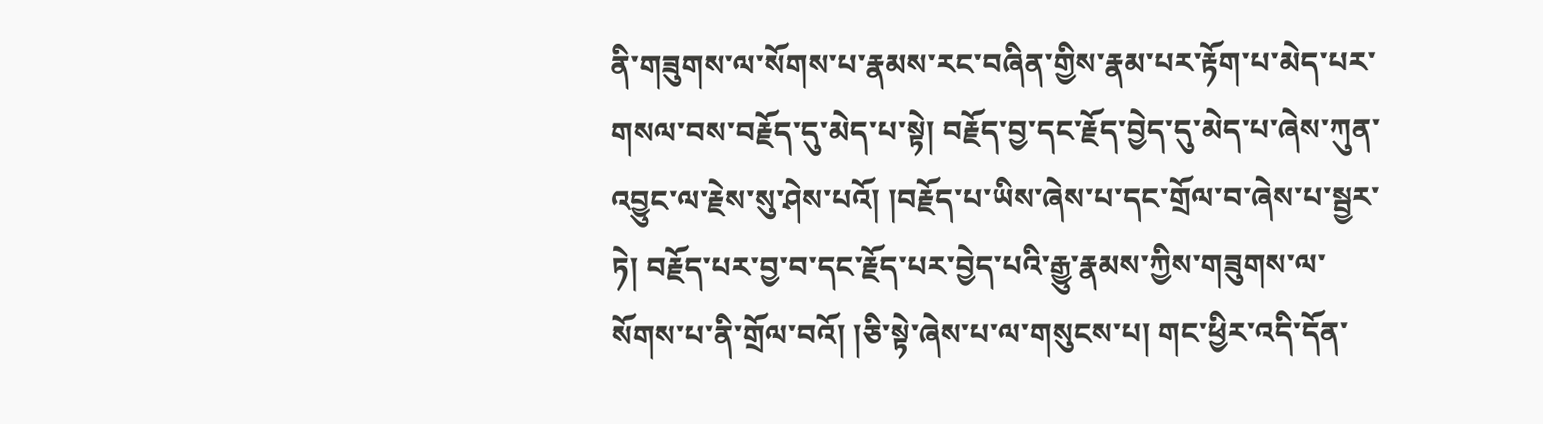ནི་གཟུགས་ལ་སོགས་པ་རྣམས་རང་བཞིན་གྱིས་རྣམ་པར་རྟོག་པ་མེད་པར་གསལ་བས་བརྗོད་དུ་མེད་པ་སྟེ། བརྗོད་བྱ་དང་རྗོད་བྱེད་དུ་མེད་པ་ཞེས་ཀུན་འབྱུང་ལ་རྗེས་སུ་ཤེས་པའོ། །བརྗོད་པ་ཡིས་ཞེས་པ་དང་གྲོལ་བ་ཞེས་པ་སྦྱར་ཏེ། བརྗོད་པར་བྱ་བ་དང་རྗོད་པར་བྱེད་པའི་རྒྱུ་རྣམས་ཀྱིས་གཟུགས་ལ་སོགས་པ་ནི་གྲོལ་བའོ། །ཅི་སྟེ་ཞེས་པ་ལ་གསུངས་པ། གང་ཕྱིར་འདི་དོན་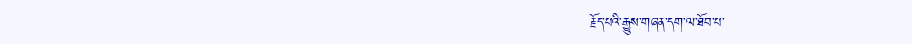རྗོད་པའི་རྒྱུས་གཞན་དག་ལ་ཐོབ་པ་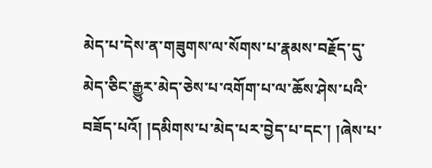མེད་པ་དེས་ན་གཟུགས་ལ་སོགས་པ་རྣམས་བརྗོད་དུ་མེད་ཅིང་རྒྱུར་མེད་ཅེས་པ་འགོག་པ་ལ་ཆོས་ཤེས་པའི་བཟོད་པའོ། །དམིགས་པ་མེད་པར་བྱེད་པ་དང་། །ཞེས་པ་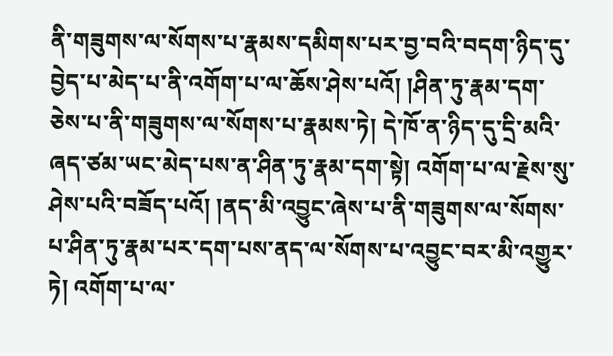ནི་གཟུགས་ལ་སོགས་པ་རྣམས་དམིགས་པར་བྱ་བའི་བདག་ཉིད་དུ་བྱེད་པ་མེད་པ་ནི་འགོག་པ་ལ་ཆོས་ཤེས་པའོ། །ཤིན་ཏུ་རྣམ་དག་ཅེས་པ་ནི་གཟུགས་ལ་སོགས་པ་རྣམས་ཏེ། དེ་ཁོ་ན་ཉིད་དུ་དྲི་མའི་ཞད་ཙམ་ཡང་མེད་པས་ན་ཤིན་ཏུ་རྣམ་དག་སྟེ། འགོག་པ་ལ་རྗེས་སུ་ཤེས་པའི་བཟོད་པའོ། །ནད་མི་འབྱུང་ཞེས་པ་ནི་གཟུགས་ལ་སོགས་པ་ཤིན་ཏུ་རྣམ་པར་དག་པས་ནད་ལ་སོགས་པ་འབྱུང་བར་མི་འགྱུར་ཏེ། འགོག་པ་ལ་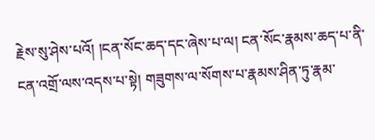རྗེས་སུ་ཤེས་པའོ། །ངན་སོང་ཆད་དང་ཞེས་པ་ལ། ངན་སོང་རྣམས་ཆད་པ་ནི་ངན་འགྲོ་ལས་འདས་པ་སྟེ། གཟུགས་ལ་སོགས་པ་རྣམས་ཤིན་ཏུ་རྣམ་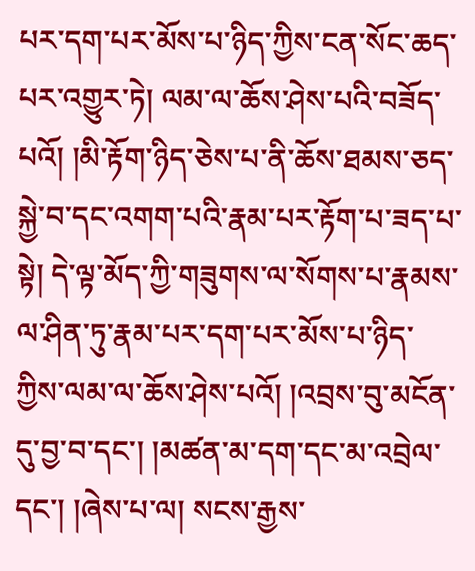པར་དག་པར་མོས་པ་ཉིད་ཀྱིས་ངན་སོང་ཆད་པར་འགྱུར་ཏེ། ལམ་ལ་ཆོས་ཤེས་པའི་བཟོད་པའོ། །མི་རྟོག་ཉིད་ཅེས་པ་ནི་ཆོས་ཐམས་ཅད་སྐྱེ་བ་དང་འགག་པའི་རྣམ་པར་རྟོག་པ་ཟད་པ་སྟེ། དེ་ལྟ་མོད་ཀྱི་གཟུགས་ལ་སོགས་པ་རྣམས་ལ་ཤིན་ཏུ་རྣམ་པར་དག་པར་མོས་པ་ཉིད་ཀྱིས་ལམ་ལ་ཆོས་ཤེས་པའོ། །འབྲས་བུ་མངོན་དུ་བྱ་བ་དང་། །མཚན་མ་དག་དང་མ་འབྲེལ་དང་། །ཞེས་པ་ལ། སངས་རྒྱས་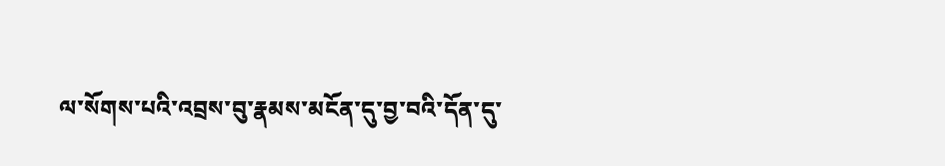ལ་སོགས་པའི་འབྲས་བུ་རྣམས་མངོན་དུ་བྱ་བའི་དོན་དུ་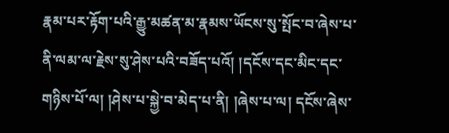རྣམ་པར་རྟོག་པའི་རྒྱུ་མཚན་མ་རྣམས་ཡོངས་སུ་སྤོང་བ་ཞེས་པ་ནི་ལམ་ལ་རྗེས་སུ་ཤེས་པའི་བཟོད་པའོ། །དངོས་དང་མིང་དང་གཉིས་པོ་ལ། །ཤེས་པ་སྐྱེ་བ་མེད་པ་ནི། །ཞེས་པ་ལ། དངོས་ཞེས་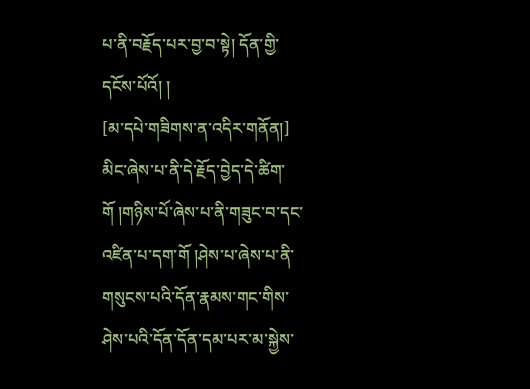པ་ནི་བརྗོད་པར་བྱ་བ་སྟེ། དོན་གྱི་དངོས་པོའོ། །
[མ་དཔེ་གཟིགས་ན་འདིར་གནོན།]
མིང་ཞེས་པ་ནི་དེ་རྗོད་བྱེད་དེ་ཚིག་གོ །གཉིས་པོ་ཞེས་པ་ནི་གཟུང་བ་དང་འཛིན་པ་དག་གོ །ཤེས་པ་ཞེས་པ་ནི་གསུངས་པའི་དོན་རྣམས་གང་གིས་ཤེས་པའི་དོན་དོན་དམ་པར་མ་སྐྱེས་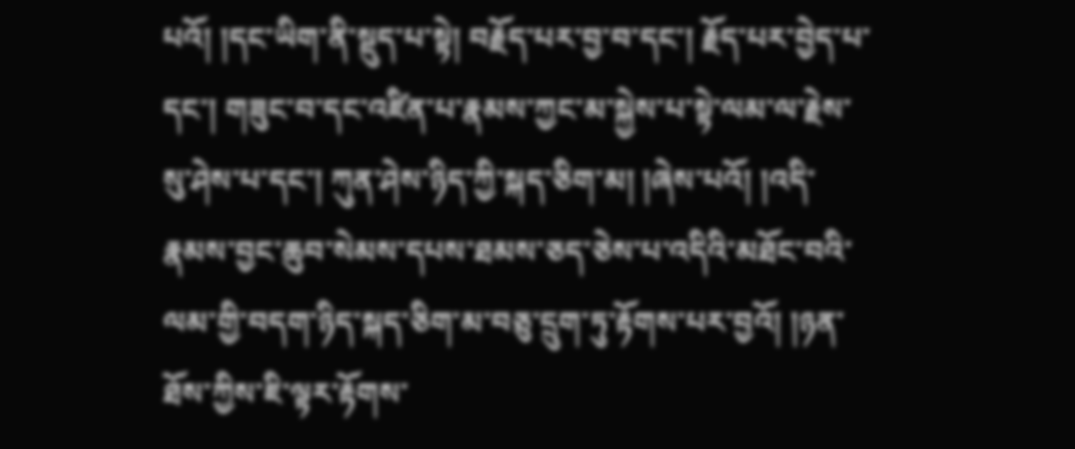པའོ། །དང་ཡིག་ནི་སྡུད་པ་སྟེ། བརྗོད་པར་བྱ་བ་དང་། རྗོད་པར་བྱེད་པ་དང་། གཟུང་བ་དང་འཛིན་པ་རྣམས་ཀྱང་མ་སྐྱེས་པ་སྟེ་ལམ་ལ་རྗེས་སུ་ཤེས་པ་དང་། ཀུན་ཤེས་ཉིད་ཀྱི་སྐད་ཅིག་མ། །ཞེས་པའོ། །འདི་རྣམས་བྱང་ཆུབ་སེམས་དཔས་ཐམས་ཅད་ཅེས་པ་འདིའི་མཐོང་བའི་ལམ་གྱི་བདག་ཉིད་སྐད་ཅིག་མ་བཅུ་དྲུག་ཏུ་རྟོགས་པར་བྱའོ། །ཉན་ཐོས་ཀྱིས་ཇི་ལྟར་རྟོགས་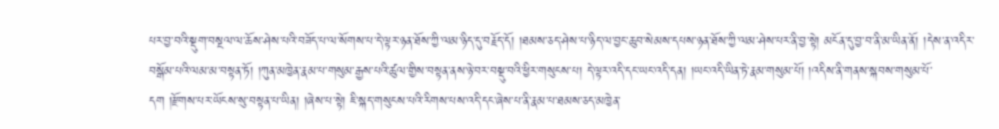པར་བྱ་བའི་སྡུག་བསྔལ་ལ་ཆོས་ཤེས་པའི་བཟོད་པ་ལ་སོགས་པ་དེ་ལྟར་ཉན་ཐོས་ཀྱི་ལམ་ཉིད་དུ་བརྗོད་དོ། །ཐམས་ཅད་ཤེས་པ་ཉིད་ལ་བྱང་ཆུབ་སེམས་དཔས་ཉན་ཐོས་ཀྱི་ལམ་ཤེས་པར་ནི་བྱ་སྟེ། མངོན་དུ་བྱ་བ་ནི་མ་ཡིན་ནོ། །དེས་ན་འདིར་བསྒོམ་པའི་ལམ་མ་བསྟན་ཏོ། །ཀུན་མཁྱེན་རྣམ་པ་གསུམ་རྒྱས་པའི་ཚུལ་གྱིས་བསྟན་ནས་ཉེ་བར་བསྡུ་བའི་ཕྱིར་གསུངས་པ། དེ་ལྟར་འདི་དང་ཡང་འདི་དན། །ཡང་འདི་ཡིན་ཏེ་རྣམ་གསུམ་པོ། །འདིས་ནི་གནས་སྐབས་གསུམ་པོ་དག །རྫོགས་པར་ཡོངས་སུ་བསྟན་པ་ཡིན། །ཞེས་པ་སྟེ། ཇི་སྐད་གསུངས་པའི་རིགས་པས་འདི་དང་ཞེས་པ་ནི་རྣམ་པ་ཐམས་ཅད་མཁྱེན་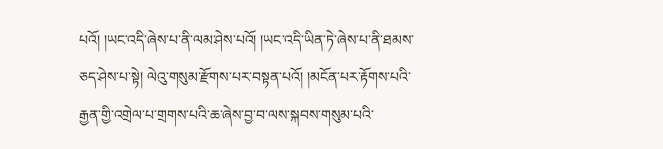པའོ། །ཡང་འདི་ཞེས་པ་ནི་ལམ་ཤེས་པའོ། །ཡང་འདི་ཡིན་ཏེ་ཞེས་པ་ནི་ཐམས་ཅད་ཤེས་པ་སྟེ། ལེའུ་གསུམ་རྫོགས་པར་བསྟན་པའོ། །མངོན་པར་རྟོགས་པའི་རྒྱན་གྱི་འགྲེལ་པ་གྲགས་པའི་ཆ་ཞེས་བྱ་བ་ལས་སྐབས་གསུམ་པའི་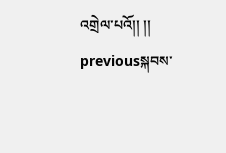འགྲེལ་པའོ།། །།
previousསྐབས་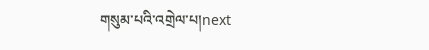གསུམ་པའི་འགྲེལ་པ།next